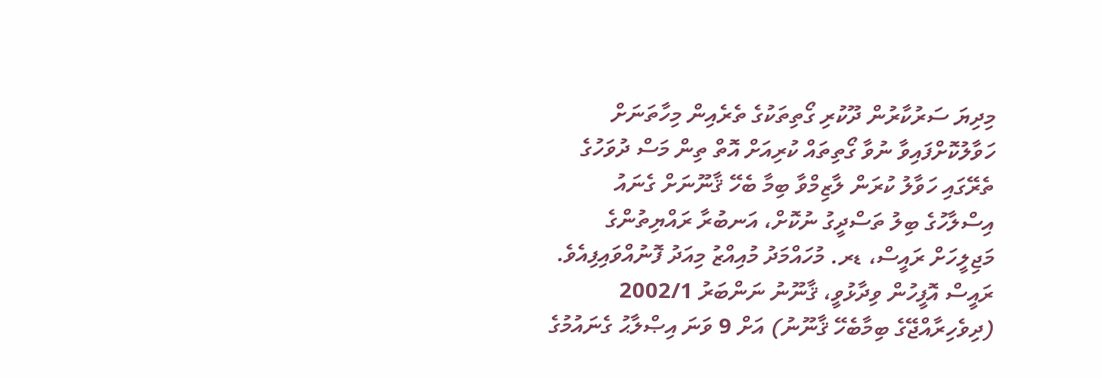މިދިޔަ ސަރުކާރުން ދޫކުރި ގޯތިތަކުގެ ތެރެއިން މިހާތަނަށް ހަވާލުކޮށްފައިވާ ނުވާ ގޯތިތައް ކުރިއަށް އޮތް ތިން މަސް ދުވަހުގެ ތެރޭގައި ހަވާލު ކުރަން ލާޒިމްވާ ބިމާ ބެހޭ ޤާނޫނަށް ގެނައު އިސްލާހުގެ ބިލު ތަސްދީގު ނުކޮށް، އަނބުރާ ރައްޔިތުންގެ މަޖިލީހަށް ރައީސް، ޑރ. މުހައްމަދު މުއިއްޒު މިއަދު ފޮނުއްވައިފިއެވެ.
ރައީސް އޮފީހުން ވިދާޅުވީ، ޤާނޫނު ނަންބަރު 2002/1 (ދިވެހިރާއްޖޭގެ ބިމާބެހޭ ޤާނޫނު) އަށް 9 ވަނަ އިޞްލާޙު ގެނައުމުގެ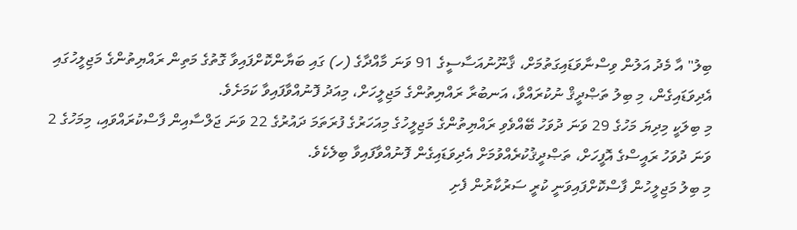ބިލު" އާ މެދު އަލުން ވިސްނާވަޑައިގަތުމަށް، ޤާނޫނުއަސާސީގެ 91 ވަނަ މާއްދާގެ (ހ) ގައި ބަޔާންކޮށްފައިވާ ގޮތުގެ މަތިން ރައްޔިތުންގެ މަޖިލީހުގައި އެދިވަޑައިގެން، މި ބިލު ތަޞްދީޤް ނުކުރައްވާ، އަނބުރާ ރައްޔިތުންގެ މަޖިލީހަށް، މިއަދު ފޮނުއްވާފައިވާ ކަމަށެވެ.
މި ބިލަކީ މިދިޔަ މަހުގެ 29 ވަނަ ދުވަހު ބޭއްވެވި ރައްޔިތުންގެ މަޖިލީހުގެ މިއަހަރުގެ ފުރަތަމަ ދައުރުގެ 22 ވަނަ ޖަލްސާއިން ފާސްކުރައްވައި، މިމަހުގެ 2 ވަނަ ދުވަހު ރައީސްގެ އޮފީހަށް، ތަޞްދީޤުކުރެއްވުމަށް އެދިވަޑައިގެން ފޮނުއްވާފައިވާ ބިލެކެވެ.
މި ބިލު މަޖިލީހުން ފާސްކޮށްފައިވަނީ ކުރީ ސަރުކާރުން ފެށި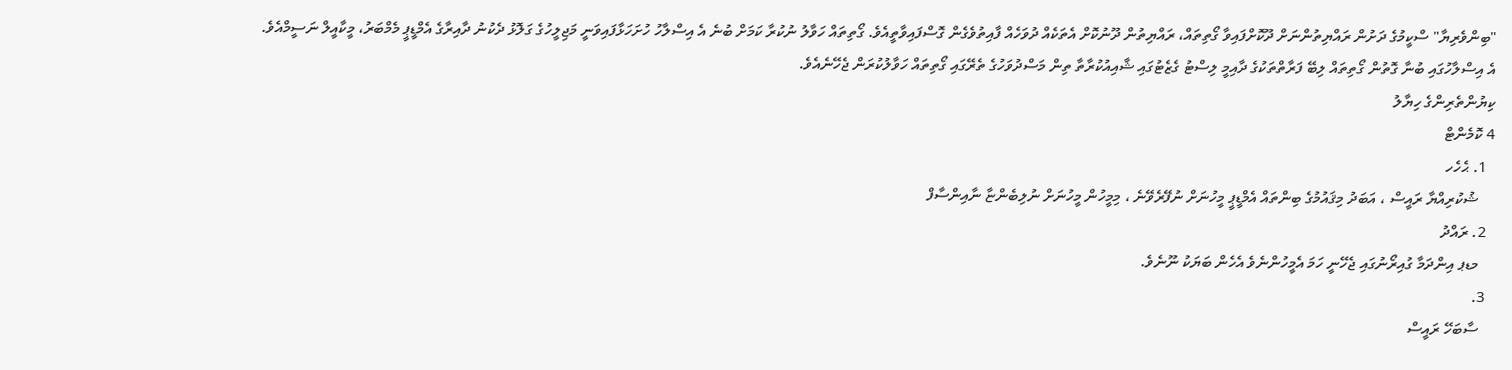"ބިންވެރިޔާ" ސްކީމުގެ ދަށުން ރައްޔިތުންނަށް ދޫކޮށްފައިވާ ގޯތިތައް، ރައްޔިތުން ދޫނުކޮށް އެތަކެއް ދުވަހެއް ފާއިތުވެގެން ގޮސްފައިވާތީއެވެ. ގޯތިތައް ހަވާލު ނުކުރާ ކަމަށް ބުނެ އެ އިސްލާހު ހުށަހަޅާފައިވަނީ މަޖިލީހުގެ ގަލޮޅު ދެކުނު ދާއިރާގެ އެމްޑީޕީ މެމްބަރު، މީކާއީލް ނަސީމްއެވެ.
އެ އިސްލާހުގައި ބުނާ ގޮތުން ގޯތިތައް ލިބޭ ފަރާތްތަކުގެ ދާއިމީ ލިސްޓު ގެޒެޓުގައި ޝާއިއުކުރާތާ ތިން މަސްދުވަހުގެ ތެރޭގައި ގޯތިތައް ހަވާލުކުރަން ޖެހޭނެއެވެ.
ކިޔުންތެރިންގެ ހިޔާލު
4 ކޮމެންޓް
  1. ޙެހެހ
    ޝުކުރިއްޔާ ރައީސް ، އަބަދު މިޤައުމުގެ ބިންތައް އެމްޑީޕީ މީހުނަށް ނުފޭރެވޭނެ ، މިމީހުން މީހުނަށް ނުލިބެންޏާ ނާއިންސާފް
  2. ރައްދު
    މޑޕ އިންދަމާ ގުއިރޯނުގައި ޖެހޭނީ ހަމަ އެމީހުންނެވެ އެހެން ބަޔަކު ނޫނެވެ.
  3.
    ސާބަހޭ ރައީސް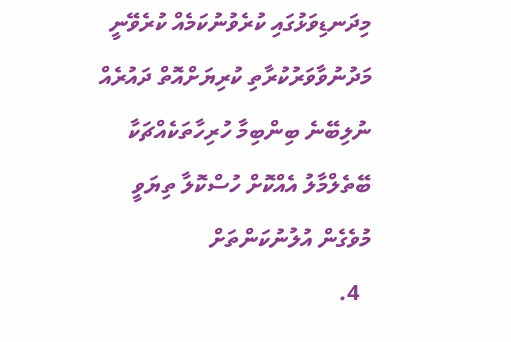މިދަނޑިވަޅުގައި ކުރެވުނުކަމެއް ކުރެވޭނީ މަދުނުވާވަރުކުރާތި ކުރިޔަށްއޮތް ދައުރެއް ނުލިބޭނެ ބިންބިމާ ހުރިހާތަކެއްޗަކާ ބޭތެލްމާލު އެއްކޮށް ހުސްކޮލާ ތިޔަވީ މުވެގެން އުލުނުކަންތަށް
  4.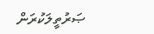ޞަރުތީލަކުރަން